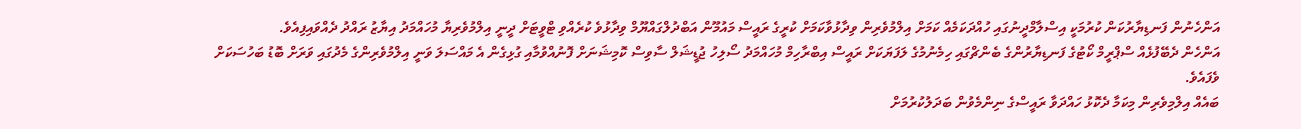އަންހެނުން ފަނޑިޔާރުކަން ކުރުމަކީ އިސްލާމްދީނުގައި ހުއްދަކަމެއް ކަމަށް އިލްމުވެރިން ވިދާޅުވާކަމަށް ކުރީގެ ރައީސް މައުމޫން އަބްދުލްގައްޔޫމް ވިދާޅުވެ ކުރެއްވި ޓްވީޓަށް ދީނީ އިލްމުވެރިޔާ މުހައްމަދު އިޔާޒު ރައްދު ދެއްވައިފިއެވެ.
އަންހެން ދެބޭފުޅެއް ސްޕްރީމް ކޯޓުގެ ފަނޑިޔާރުންގެ ބެންޗްގައި ހިމެނުމުގެ ލަފަޔަކަށް ރައީސް އިބްރާހިމް މުހައްމަދު ސޯލިހު ޖުޑީޝަލް ސާވިސް ކޮމިޝަނަށް ފޮނުއްވުމާއި ގުޅިގެން އެ މައްސަލަ ވަނީ އިލްމުވެރިންގެ މެދުގައި ވަރަށް ބޮޑު ބަހުސަކަށް ވެފައެވެ.
ބައެއް އިލްމިވެރިން މިކަމާ ދެކޮޅު ހައްދަވާ ރައީސްގެ ނިންމެވުން ބަދަލުކުރުމަށް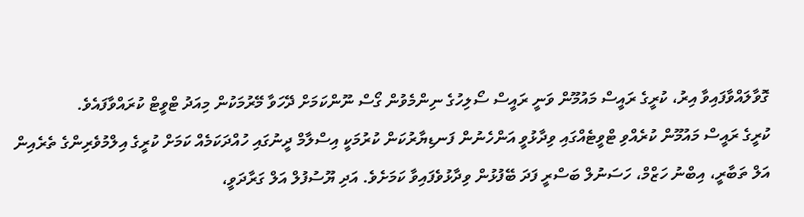ގޮވާލައްވާފައިވާ އިރު، ކުރީގެ ރައީސް މައުމޫން ވަނީ ރައީސް ސޯލިހުގެ ނިންމެވުން ގޯސް ނޫންކަމަށް ދޭހަވާ މޭރުމަކުން މިއަދު ޓްވީޓް ކުރައްވާފައެވެ.
ކުރީގެ ރައީސް މައުމޫން ކުރެއްވި ޓްވީޓެއްގައި ވިދާޅުވީ އަންހެނުން ފަނޑިޔާރުކަން ކުރުމަކީ އިސްލާމް ދީނުގައި ހުއްދަކަމެއް ކަމަށް ކުރީގެ އިލްމުވެރިންގެ ތެރެއިން އަލް ތަބާރީ، އިބްނު ހަޒްމް، ހަސަނުލް ބަސްރީ ފަދަ ބޭފުޅުން ވިދާޅުވެފައިވާ ކަމަށެވެ. އަދި ޔޫސުފުލް އަލް ގަރާދަވީ،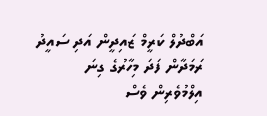އަބްދުލް ކަރީމް ޒައިދީން އަދި ސައީދު ރަމަދާން ފަދަ މިހާރުގެ ގިނަ އިލްމުވެރިން ވެސް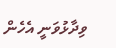ވިދާޅުވަނީ އެހެން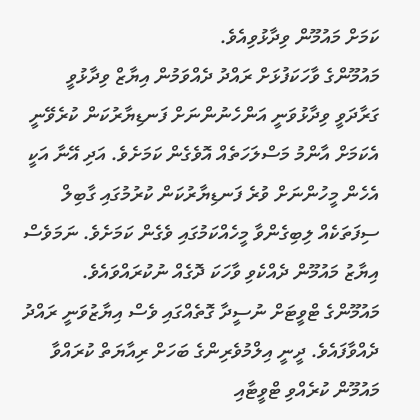ކަމަށް މައުމޫން ވިދާޅުވިއެވެ.
މައުމޫންގެ ވާހަކަފުޅަށް ރައްދު ދެއްވަމުން އިޔާޒް ވިދާޅުވީ ގަރާދަވީ ވިދާޅުވަނީ އަންހެނުންނަށް ފަނޑިޔާރުކަން ކުރެވޭނީ އެކަމަށް އާންމު މަސްލަހަތެއް އޮވެގެން ކަމަށެވެ. އަދި އޭނާ އަކީ އެހެން މީހުންނަށް ވުރެ ފަނޑިޔާރުކަން ކުރުމުގައި ގާބިލް ސިފަތަކެއް ލިބިގެންވާ މީހެއްކަމުގައި ވެގެން ކަމަށެވެ. ނަމަވެސް އިޔާޒު މައުމޫން ދެއްކެވި ވާހަކަ ދޮގެއް ނުކުރައްވައެވެ.
މައުމޫންގެ ޓްވީޓަށް ނުސީދާ ގޮތެއްގައި ވެސް އިޔާޒުވަނީ ރައްދު ދެއްވާފައެވެ. ދީނީ އިލްމުވެރިންގެ ބަހަށް ރިއާޔަތް ކުރައްވާ މައުމޫން ކުރެއްވި ޓްވީޓާއި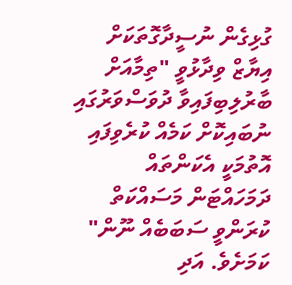ގުޅިގެން ނުސީދާގޮތަކަށް އިޔާޒް ވިދާޅުވީ "ތިމާއަށް ބާރުލިބިފައިވާ ދުވަސްވަރުގައި ނުބައިކޮށް ކަމެއް ކުރެވިފައި އޮތުމަކީ އެކަންތައް ދަމަހައްޓަން މަސައްކަތް ކުރަންވީ ސަބަބެއް ނޫން" ކަމަށެވެ. އަދި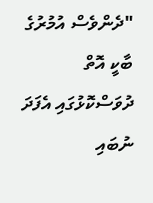"ދެންވެސް އުމުރުގެ ބާކީ އޮތް ދުވަސްކޮޅުގައި އެފަދަ ނުބައި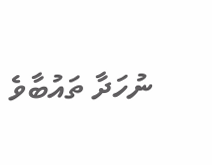ނުހަދާ ތައުބާވެ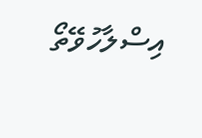އިސްލާހުވޭތޯ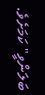ބަލަންވީ" ކަމަށެވެ.